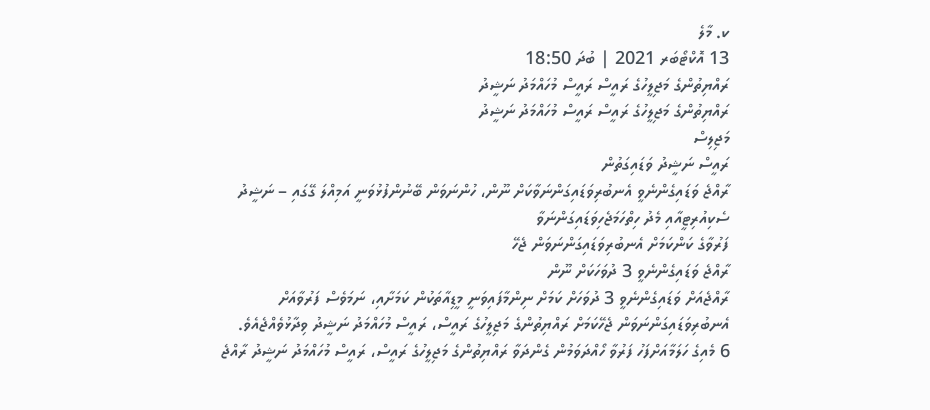ކ. މާލެ
13 އޮކްޓޯބަރ 2021 | ބުދަ 18:50
ރައްޔިތުންގެ މަޖިލީހުގެ ރައީސް ރައީސް މުހައްމަދު ނަޝީދު
ރައްޔިތުންގެ މަޖިލީހުގެ ރައީސް ރައީސް މުހައްމަދު ނަޝީދު
މަޖިލިސް
ރައީސް ނަޝީދު ވަޑައިގަތުން
ރާއްޖެ ވަޑައިގެންނެވީ އެނބުރިވަޑައިގަންނަވާކަށް ނޫން، ހުންނަވަން ބޭނުންފުޅުވަނީ އަމިއްލަ ގޭގައި – ނަޝީދު
ސެކިއުރިޓީއާއި މެދު ހިތްހަމަޖެހިވަޑައިގަންނަވާ
ފަރުވާގެ ކަންކަމަށް އެނބުރިވަޑައިގަންނަވަން ޖެހޭ
ރާއްޖެ ވަޑައިގެންނެވީ 3 ދުވަހަކަށް ނޫން
ރާއްޖެއަށް ވަޑައިގެންނެވީ 3 ދުވަހަށް ކަމަށް ނިންމާފައިވަނީ މީޑިއާތަކުން ކަމަށާއި، ނަމަވެސް ފަރުވާއަށް އެނބުރިވަޑައިގަންނަވަން ޖެހޭކަމަށް ރައްޔިތުންގެ މަޖިލީހުގެ ރައީސް، ރައީސް މުހައްމަދު ނަޝީދު ވިދާޅުވެއްޖެއެވެ.
6 މެއިގެ ހަލަމާއަށްފަހު ފަރުވާ ހޯއްދަވަމުން ގެންދަވާ ރައްޔިތުންގެ މަޖިލީހުގެ ރައީސް، ރައީސް މުހައްމަދު ނަޝީދު ރާއްޖެ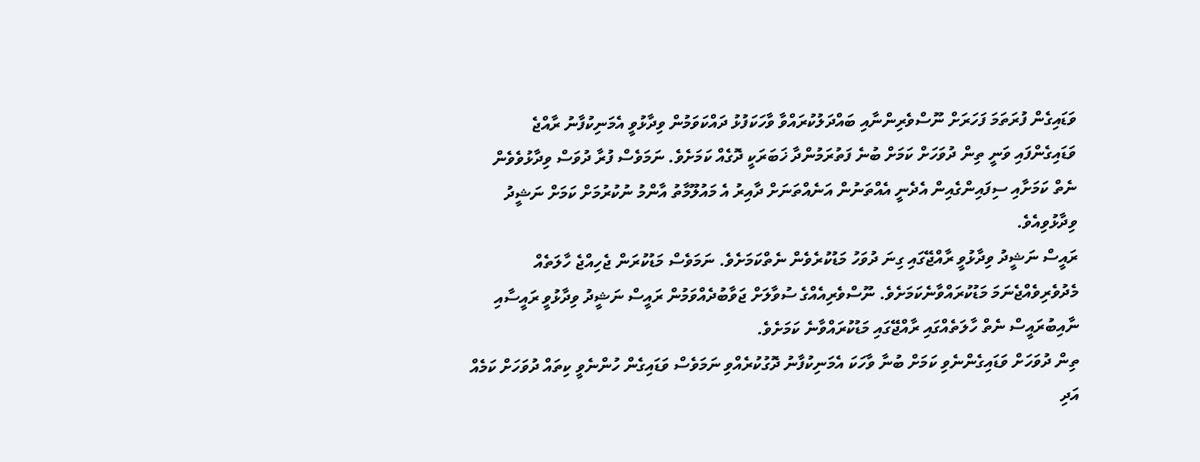ވަޑައިގެން ފުރަތަމަ ފަހަރަށް ނޫސްވެރިންނާއި ބައްދަލުކުރައްވާ ވާހަކަފުޅު ދައްކަވަމުން ވިދާޅުވީ އެމަނިކުފާނު ރާއްޖެ ވަޑައިގެންފައި ވަނީ ތިން ދުވަހަށް ކަމަށް ބުނެ ފަތުރަމުންދާ ޚަބަރަކީ ދޮގެއް ކަމަށެވެ. ނަމަވެސް ފުރާ ދުވަސް ވިދާޅުވެވެން ނެތް ކަމަށާއި ސިފައިންގެއިން އެދެނީ އެއްތަނުން އަނެއްތަނަށް ދާއިރު އެ މައުލޫމާތު އާންމު ނުކުރުމަށް ކަމަށް ނަޝީދު ވިދާޅުވިއެވެ.
ރައީސް ނަޝީދު ވިދާޅުވީ ރާއްޖޭގައި ގިނަ ދުވަހު މަޑުކުރެވެން ނެތްކަމަށެވެ. ނަމަވެސް މަޑުކުރަން ޖެހިއްޖެ ހާލަތެއް މެދުވެރިވެއްޖެނަމަ މަޑުކުރައްވާނެކަމަށެވެ. ނޫސްވެރިއެއްގެ ސުވާލަށް ޖަވާބުދެއްވަމުން ރައީސް ނަޝީދު ވިދާޅުވީ ރައީސާއި ނާއިބުރައީސް ނެތް ހާލަތެއްގައި ރާއްޖޭގައި މަޑުކުރައްވާނެ ކަމަށެވެ.
ތިން ދުވަހަށް ވަޑައިގެންނެވި ކަމަށް ބުނާ ވާހަކަ އެމަނިކުފާނު ދޮގުކުރެއްވި ނަމަވެސް ވަޑައިގެން ހުންނެވީ ކިތައް ދުވަހަށް ކަމެއް އަދި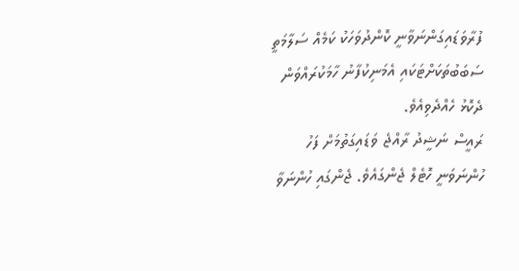ފުރާވަޑައިގަންނަވާނީ ކޮންދުވަހަކު ކަމެއް ސަލާމަތީ ސަބަބުތަކަށްޓަކައި އެމަނިކުފާނު ހާމަކުރައްވަން ދެކޮޅު ހެއްދެވިއެވެ.
ރައީސް ނަޝީދު ރާއްޖެ ވަޑައިގަތުމަށް ފަހު ހުންނަވަނީ ހޮޓެލް ޖެންގައެވެ. ޖެންގައި ހުންނަވާ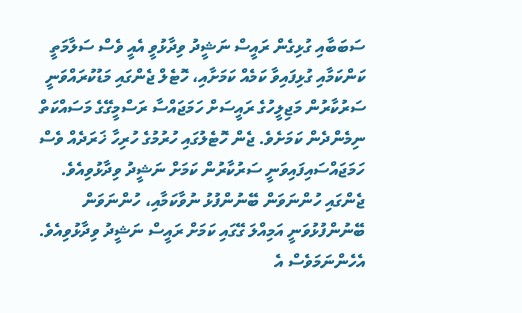ސަބަބާއި ގުޅިގެން ރައީސް ނަޝީދު ވިދާޅުވީ އެއީ ވެސް ސަލާމަތީ ކަންކަމާއި ގުޅިފައިވާ ކަމެއް ކަމަށާއި، ހޮޓެލް ޖެންގައި މަޑުކުރައްވަނީ ސަރުކާރުން މަޖިލީހުގެ ރައީސަށް ހަމަޖައްސާ ރަސްމީގޭގެ މަސައްކަތް ނިމެންދެން ކަމަށެވެ. ޖެން ހޮޓެލުގައި ހުރުމުގެ ހުރިހާ ޚަރަދެއް ވެސް ހަމަޖައްސައިފައިވަނީ ސަރުކާރުން ކަމަށް ނަޝީދު ވިދާޅުވިއެވެ.
ޖެންގައި ހުންނަވަން ބޭނުންފުޅު ނުވާކަމާއި، ހުންނަވަން ބޭނުންފުޅުވަނީ އަމިއްލަ ގޭގައި ކަމަށް ރައީސް ނަޝީދު ވިދާޅުވިއެވެ. އެހެންނަމަވެސް އެ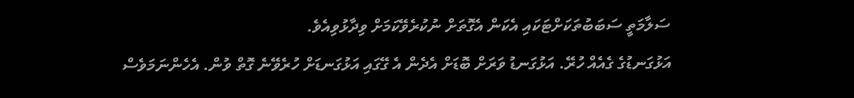ސަލާމަތީ ސަބަބުތަކަށްޓަކައި އެކަން އެގޮތަށް ނުކުރެވޭކަމަށް ވިދާޅުވިއެވެ.
އަޅުގަނޑުގެ ގެއެއް ހުރޭ. އަޅުގަނޑު ވަރަށް ބޮޑަށް އެދެން އެ ގޭގައި އަޅުގަނޑަށް ހުރެވޭނެ ގޮތް ވުން. އެހެންނަމަވެސް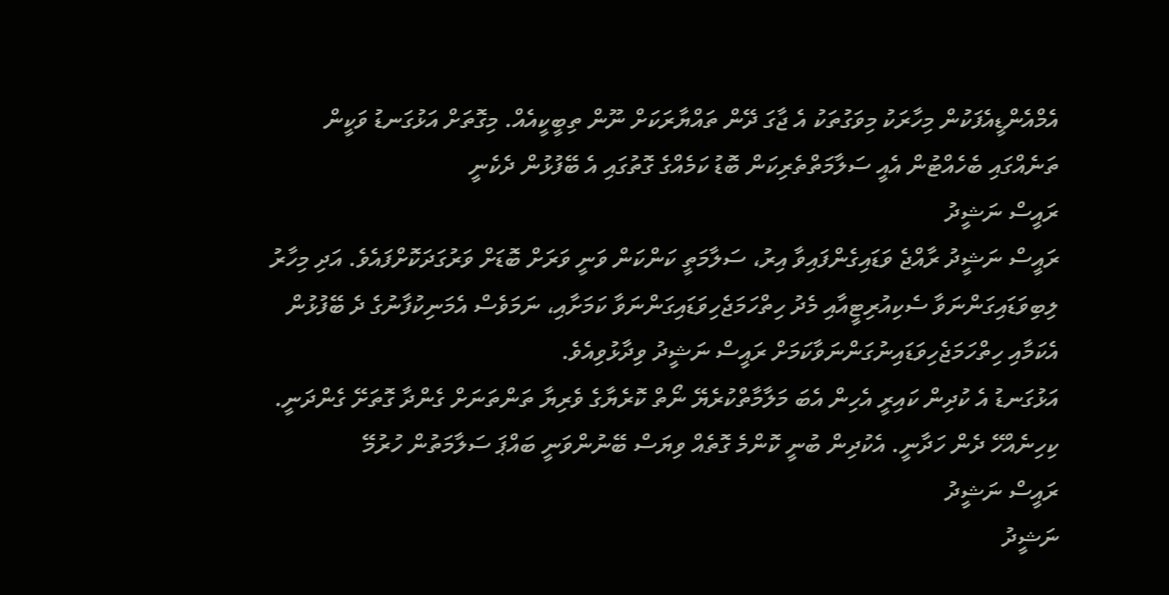އެމްއެންޑީއެފަކުން މިހާރަކު މިވަގުތަކު އެ ޖާގަ ދޭން ތައްޔާރަކަށް ނޫން ތިބީކީއެއް. މިގޮތަށް އަޅުގަނޑު ވަކީން ތަނެއްގައި ބެހެއްޓުން އެއީ ސަލާމަތްތެރިކަން ބޮޑު ކަމެއްގެ ގޮތުގައި އެ ބޭފުޅުން ދެކެނީ
ރައީސް ނަޝީދު
ރައީސް ނަޝީދު ރާއްޖެ ވަޑައިގެންފައިވާ އިރު، ސަލާމަތީ ކަންކަން ވަނީ ވަރަށް ބޮޑަށް ވަރުގަދަކޮށްފައެވެ. އަދި މިހާރު ލިބިވަޑައިގަންނަވާ ސެކިއުރިޓީއާއި މެދު ހިތްހަމަޖެހިވަޑައިގަންނަވާ ކަމަށާއި، ނަމަވެސް އެމަނިކުފާނުގެ ދެ ބޭފުޅުން އެކަމާއި ހިތްހަމަޖެހިވަޑައިނުގަންނަވާކަމަށް ރައީސް ނަޝީދު ވިދާޅުވިއެވެ.
އަޅުގަނޑު އެ ކުދިން ކައިރީ އެހިން އެބަ މަލާމާތްކުރެޔޭ ނޯތް ކޮރެޔާގެ ވެރިޔާ ތަންތަނަށް ގެންދާ ގޮތަށޭ ގެންދަނީ. ކިހިނެއްހޭ ދެން ހަދާނީ. އެކުދިން ބުނީ ކޮންމެ ގޮތެއް ވިޔަސް ބޭނުންވަނީ ބައްޕަ ސަލާމަތުން ހުރުމޭ
ރައީސް ނަޝީދު
ނަޝީދު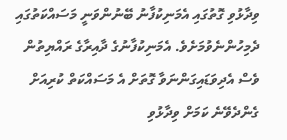ވިދާޅުވި ގޮތުގައި އެމަނިކުފާނު ބޭނުންވަނީ މަސައްކަތުގައި ދެމިހުންނެވުމަށެވެ. އެމަނިކުފާނުގެ ދާއިރާގެ ރައްޔިތުން ވެސް އެދިވަޑައިގަންނަވާ ގޮތަށް އެ މަސައްކަތް ކުރިއަށް ގެންދެވޭނެ ކަމަށް ވިދާޅުވި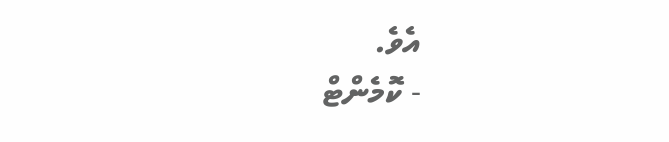އެވެ.
- ކޮމެންޓް